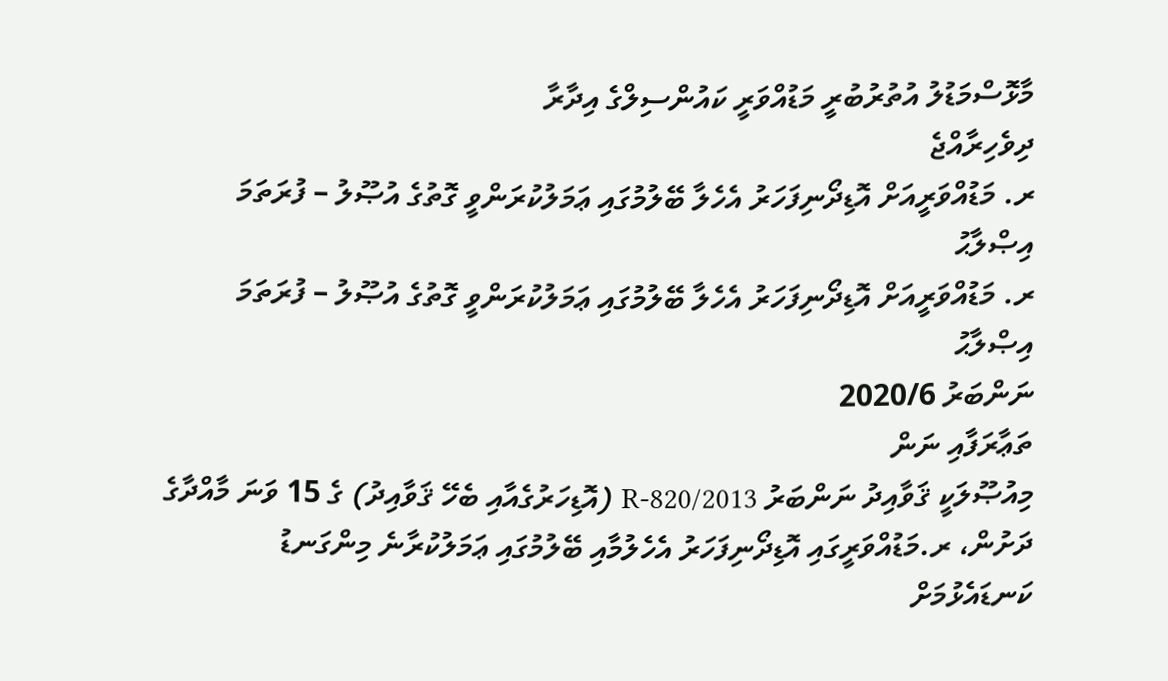މާޅޮސްމަޑުލު އުތުރުބުރީ މަޑުއްވަރީ ކައުންސިލްގެ އިދާރާ
ދިވެހިރާއްޖެ
ރ. މަޑުއްވަރީއަށް އޮޑިދޯނިފަހަރު އެހެލާ ބޭލުމުގައި ޢަމަލުކުރަންވީ ގޮތުގެ އުޞޫލު – ފުރަތަމަ އިޞްލާޙު
ރ. މަޑުއްވަރީއަށް އޮޑިދޯނިފަހަރު އެހެލާ ބޭލުމުގައި ޢަމަލުކުރަންވީ ގޮތުގެ އުޞޫލު – ފުރަތަމަ އިޞްލާޙު
ނަންބަރު 2020/6
ތަޢާރަފާއި ނަން
މިއުޞޫލަކީ ޤަވާއިދު ނަންބަރު 2013/R-820 (އޮޑިހަރުގެއާއި ބެހޭ ޤަވާއިދު) ގެ 15 ވަނަ މާއްދާގެ ދަށުން، ރ.މަޑުއްވަރީގައި އޮޑިދޯނިފަހަރު އެހެލުމާއި ބޭލުމުގައި ޢަމަލުކުރާނެ މިންގަނޑު ކަނޑައެޅުމަށް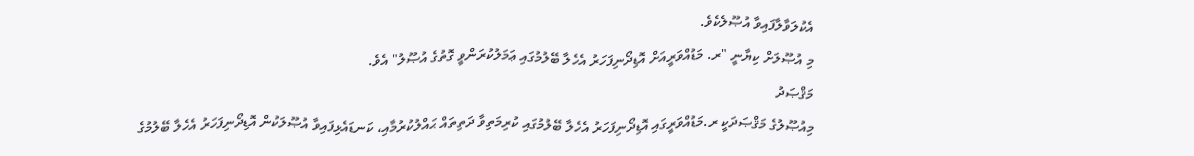އެކުލަވާލާފައިވާ އުޞޫލެކެވެ.
މި އުޞޫލަށް ކިޔާނީ "ރ. މަޑުއްވަރީއަށް އޮޑިދޯނިފަހަރު އެހެލާ ބޭލުމުގައި ޢަމަލުކުރަންވީ ގޮތުގެ އުޞޫލު" އެވެ.
މަޤްޞަދު
މިއުޞޫލުގެ މަޤްޞަދަކީ ރ.މަޑުއްވަރީގައި އޮޑިދޯނިފަހަރު އެހެލާ ބޭލުމުގައި ކުރިމަތިވާ ދަތިތައް ޙައްލުކުރުމާއި، ކަނޑައެޅިފައިވާ އުޞޫލަކުން އޮޑިދޯނިފަހަރު އެހެލާ ބޭލުމުގެ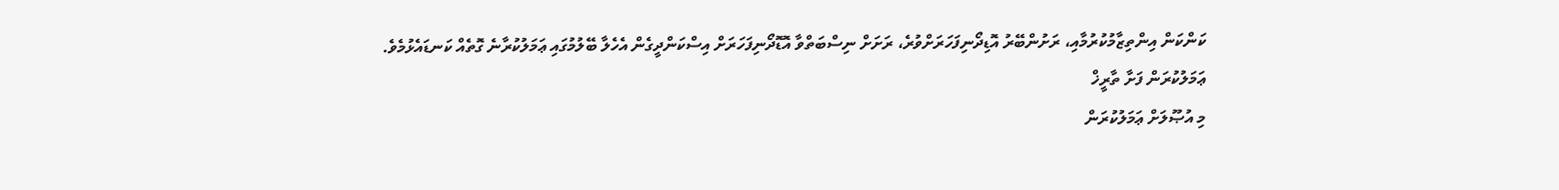ކަންކަން އިންތިޒާމުކުރުމާއި، ރަށުންބޭރު އޮޑިދޯނިފަހަރަށްވުރެ، ރަށަށް ނިސްބަތްވާ އޮޑޮދޯނިފަހަރަށް އިސްކަންދީގެން އެހެލާ ބޭލުމުގައި ޢަމަލުކުރާނެ ގޮތެއް ކަނޑައެޅުމެވެ.
ޢަމަލުކުރަން ފަށާ ތާރީޚް
މި އުޞޫލަށް ޢަމަލުކުރަން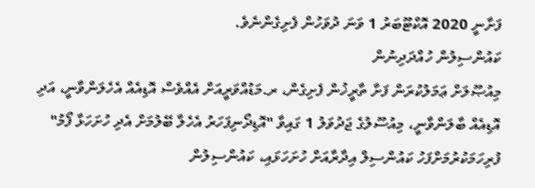ފަށާނީ 2020 އޮކްޓޫބަރު 1 ވަނަ ދުވަހުން ފެށިގެންނެވެ.
ކައުންސިލުން ހުއްދަދިނުން
މިއުޞޫލަށް ޢަމަލުކުރަން ފަށާ ތާރީޚުން ފެށިގެން، ރ.މަޑުއްވަރީއަށް އެއްވެސް އޮޑިއެއް އެހެލަންވާނީ، އަދި އޮޑިއެއް ބާލަންވާނީ، މިއުސޫލުގެ ޖަދުވަލު 1 ގައިވާ "އޮޑިދޯނިފަހަރު އެހެލާ ބޭލުމަށް އެދި ހުށަހަޅާ ފޯމު" ފުރިހަމަކުރުމަށްފަހު ކައުންސިލް އިދާރާއަށް ހުށަހަޅައި، ކައުންސިލުން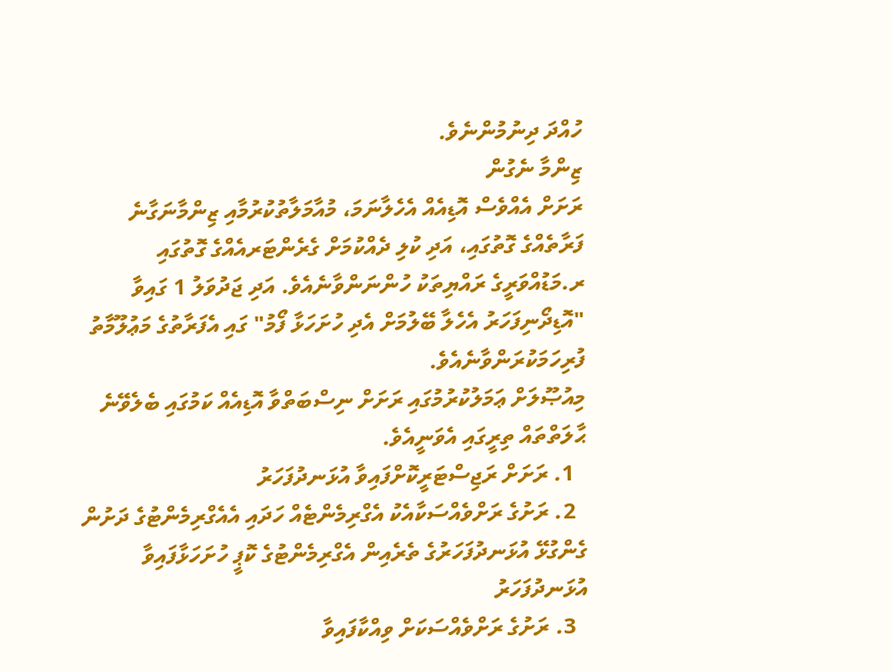ހުއްދަ ދިނުމުންނެވެ.
ޒިންމާ ނެގުން
ރަށަށް އެއްވެސް އޮޑިއެއް އެހެލާނަމަ، މުއާމަލާތުކުރުމާއި ޒިންމާނަގާނެ ފަރާތެއްގެ ގޮތުގައި، އަދި ކުލި ދެއްކުމަށް ގެރެންޓަރއެއްގެ ގޮތުގައި ރ.މަޑުއްވަރީގެ ރައްޔިތަކު ހުންނަންވާނެއެވެ. އަދި ޖަދުވަލު 1 ގައިވާ "އޮޑިދޯނިފަހަރު އެހެލާ ބޭލުމަށް އެދި ހުށަހަޅާ ފޯމު" ގައި އެފަރާތުގެ މަޢުލޫމާތު ފުރިހަމަކުރަންވާނެއެވެ.
މިއުޞޫލަށް ޢަމަލުކުރުމުގައި ރަށަށް ނިސްބަތްވާ އޮޑިއެއް ކަމުގައި ބެލެވޭނެ ޙާލަތްތައް ތިރީގައި އެވަނީއެވެ.
  1. ރަށަށް ރަޖިސްޓަރީކޮށްފައިވާ އުޅަނދުފަހަރު
  2. ރަށުގެ ރަށްވެއްސަކާއެކު އެގްރިމެންޓެއް ހަދައި އެއެގްރިމެންޓުގެ ދަށުން ގެންގުޅޭ އުޅަނދުފަހަރުގެ ތެރެއިން އެގްރިމެންޓުގެ ކޮޕީ ހުށަހަޅާފައިވާ އުޅަނދުފަހަރު
  3. ރަށުގެ ރަށްވެއްސަކަށް ވިއްކާފައިވާ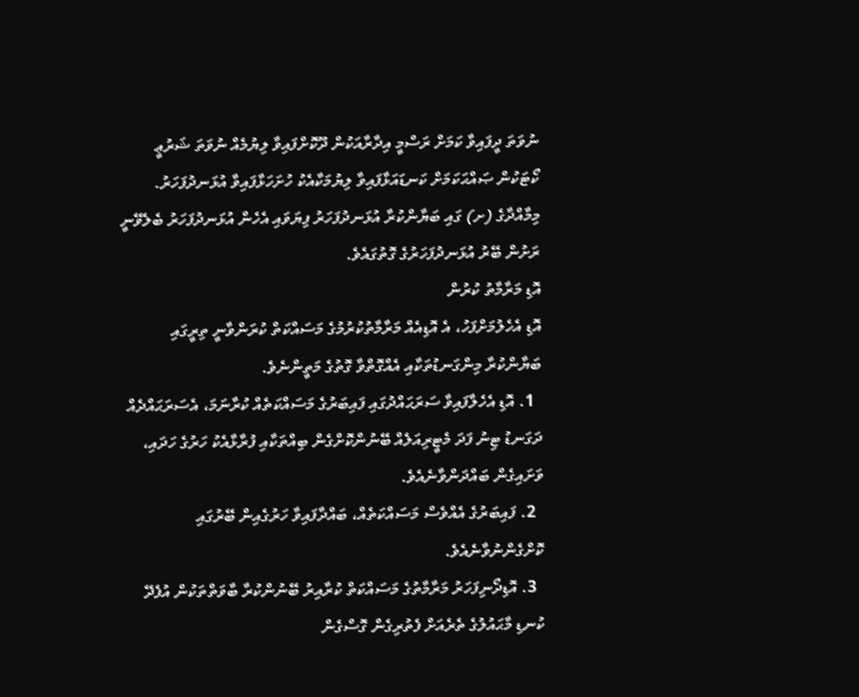ނުވަތަ ދީފައިވާ ކަމަށް ރަސްމީ އިދާރާއަކުން ދޫކޮށްފައިވާ ލިޔުމެއް ނުވަތަ ޝަރުޢީ ކޯޓަކުން ޞައްޙަކަމަށް ކަނޑައަޅާފައިވާ ލިޔުމަކާއެކު ހުށަހަޅާފައިވާ އުޅަނދުފަހަރު.
މިމާއްދާގެ (ށ) ގައި ބަޔާންކުރާ އުޅަނދުފަހަރު ފިޔަވައި އެހެން އުޅަނދުފަހަރު ބެލެވޭނީ ރަށުން ބޭރު އުޅަނދުފަހަރުގެ ގޮތުގައެވެ.
އޮޑި މަރާމާތު ކުރުން
އޮޑި އެހެލުމަށްފަހު، އެ އޮޑިއެއް މަރާމާތުކުރުމުގެ މަސައްކަތް ކުރަންވާނީ ތިރީގައި ބަޔާންކުރާ މިންގަނޑުތަކާއި އެއްގޮތްވާ ގޮތުގެ މަތީންނެވެ.
  1. އޮޑި އެހެލާފައިވާ ސަރަޙައްދުގައި ފައިބަރުގެ މަސައްކަތެއް ކުރާނަމަ، އެސަރަޙައްދެއް ދަގަނޑު ޓިނު ފަދަ މެޓީރިއަލެއް ބޭނުންކޮށްގެން ބިއްތަކާއި ފުރާޅާއެކު ހަރުގެ ހަދައި، ވަށައިގެން ބައްދަންވާނެއެވެ.
  2. ފައިބަރުގެ އެއްވެސް މަސައްކަތެއް، ބައްދާފައިވާ ހަރުގެއިން ބޭރުގައި ކޮށްގެންނުވާނެއެވެ.
  3. އޮޑިދޯނިފަހަރު މަރާމާތުގެ މަސައްކަތް ކުރާއިރު ބޭނުންކުރާ ބާވަތްތަކުން އުފެދޭ ކުނޑި މާޙައުލުގެ ތެރެއަށް ފެތުރިގެން ގޮސްގެން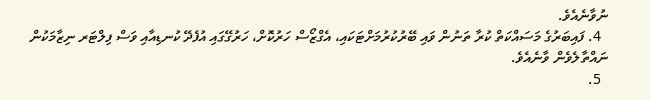ނުވާނެއެވެ.
  4. ފައިބަރުގެ މަސައްކަތް ކުރާ ތަނުން ވައި ބޭރުކުރުމަށްޓަކައި، އެގްޒޯސް ހަރުކޮށް، ހަރުގޭގައި އުފެދޭ ކުނޑިއާއި ވަސް ފިލްޓަރ ނިޒާމަކުން ނައްތާލެވެން ވާނެއެވެ.
  5.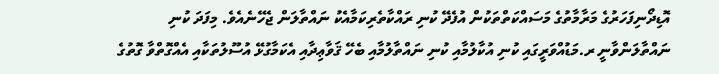އޮޑިދޯނިފަހަރުގެ މަރާމާތުގެ މަސައްކަތްތަކުން އުފެދޭ ކުނި ރައްކާތެރިކަމާއެކު ނައްތާލަން ޖެހޭނެއެވެ. މިފަދަ ކުނި ނައްތާލަންވާނީ ރ.މަޑުއްވަރީގައި ކުނި އުކާލުމާއި ކުނި ނައްތާލުމާއި ބެހޭ ޤަވާޢިދާއި އެކަމާގުޅޭ އުސޫލުތަކާއި އެއްގޮތްވާ ގޮތުގެ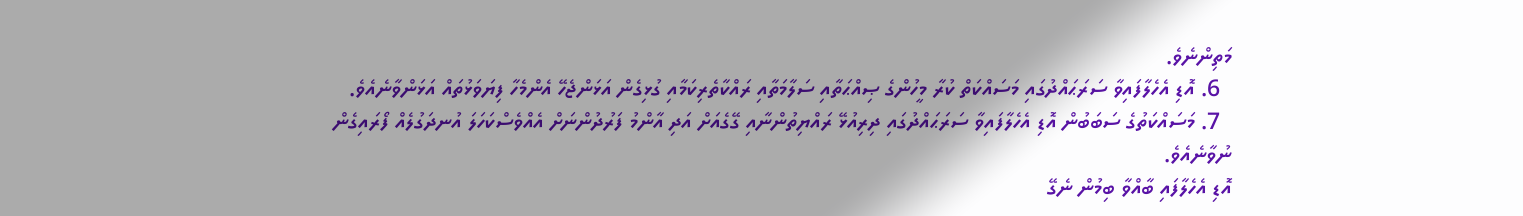މަތިންނެވެ.
  6. އޮޑި އެހެލާފައިވާ ސަރަޙައްދުގައި މަސައްކަތް ކުރާ މީހުންގެ ޞިއްޙަތާއި ސަލާމަތާއި ރައްކާތެރިކަމާއި ގުޅިގެން އަޅަންޖެހޭ އެންމެހާ ފިޔަވަޅުތައް އަޅަންވާނެއެވެ.
  7. މަސައްކަތުގެ ސަބަބުން އޮޑި އެހެލާފައިވާ ސަރަޙައްދުގައި ދިރިއުޅޭ ރައްޔިތުންނާއި ގޭގެއަށް އަދި އާންމު ފަރުދުންނަށް އެއްވެސްކަހަލަ އުނދަގުލެއް ފޯރައިގެން ނުވާނެއެވެ.
އޮޑި އެހެލާފައި ބާއްވާ ބިމުން ނެގޭ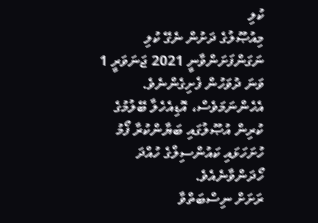ކުލި
މިއުޞޫލުގެ ދަށުން ނެގޭ ކުލި ނަގަންފަށަންވާނީ 2021 ޖަނަވަރީ 1 ވަނަ ދުވަހުން ފެށިގެންނެވެ. އެހެންނަމަވެސް، އޮޑިއެހެލާ ބޭލުމުގެ ކުރިން އުޞޫލުގައި ބަޔާންކުރާ ފޯމު ހުށަހަޅައި ކައުންސިލްގެ ހުއްދަ ހޯދަންވާނެއެވެ.
ރަށަށް ނިސްބަތްވާ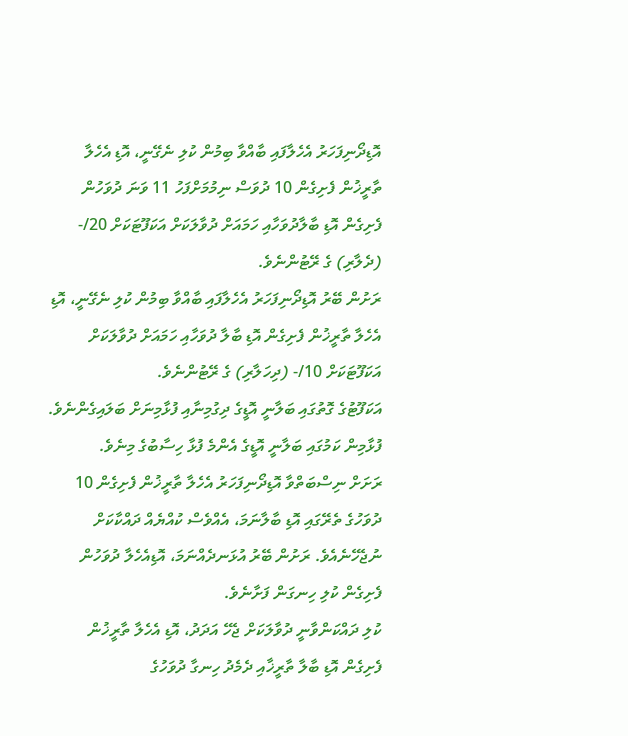އޮޑިދޯނިފަހަރު އެހެލާފައި ބާއްވާ ބިމުން ކުލި ނެގޭނީ، އޮޑި އެހެލާ ތާރީޚުން ފެށިގެން 10 ދުވަސް ނިމުމަށްފަހު 11 ވަނަ ދުވަހުން ފެށިގެން އޮޑި ބާލާދުވަހާއި ހަމައަށް ދުވާލަކަށް އަކަފޫޓަކަށް 20/- (ދެލާރި) ގެ ރޭޓުންނެވެ.
ރަށުން ބޭރު އޮޑިދޯނިފަހަރު އެހެލާފައި ބާއްވާ ބިމުން ކުލި ނެގޭނީ، އޮޑި އެހެލާ ތާރީޚުން ފެށިގެން އޮޑި ބާލާ ދުވަހާއި ހަމައަށް ދުވާލަކަށް އަކަފޫޓަކަށް 10/- (ދިހަލާރި) ގެ ރޭޓުންނެވެ.
އަކަފޫޓުގެ ގޮތުގައި ބަލާނީ އޮޑީގެ ދިގުމިނާއި ފުޅާމިނަށް ބަލައިގެންނެވެ. ފުޅާމިން ކަމުގައި ބަލާނީ އޮޑީގެ އެންމެ ފުޅާ ހިސާބުގެ މިނެވެ.
ރަށަށް ނިސްބަތްވާ އޮޑިދޯނިފަހަރު އެހެލާ ތާރީޚުން ފެށިގެން 10 ދުވަހުގެ ތެރޭގައި އޮޑި ބާލާނަމަ، އެއްވެސް ކުއްޔެއް ދައްކާކަށް ނުޖެހޭނެއެވެ. ރަށުން ބޭރު އުޅަނދެއްނަމަ، އޮޑިއެހެލާ ދުވަހުން ފެށިގެން ކުލި ހިނގަން ފަށާނެވެ.
ކުލި ދައްކަންވާނީ ދުވާލަކަށް ޖެހޭ އަދަދު، އޮޑި އެހެލާ ތާރީޚުން ފެށިގެން އޮޑި ބާލާ ތާރީޚާއި ދެމެދު ހިނގާ ދުވަހުގެ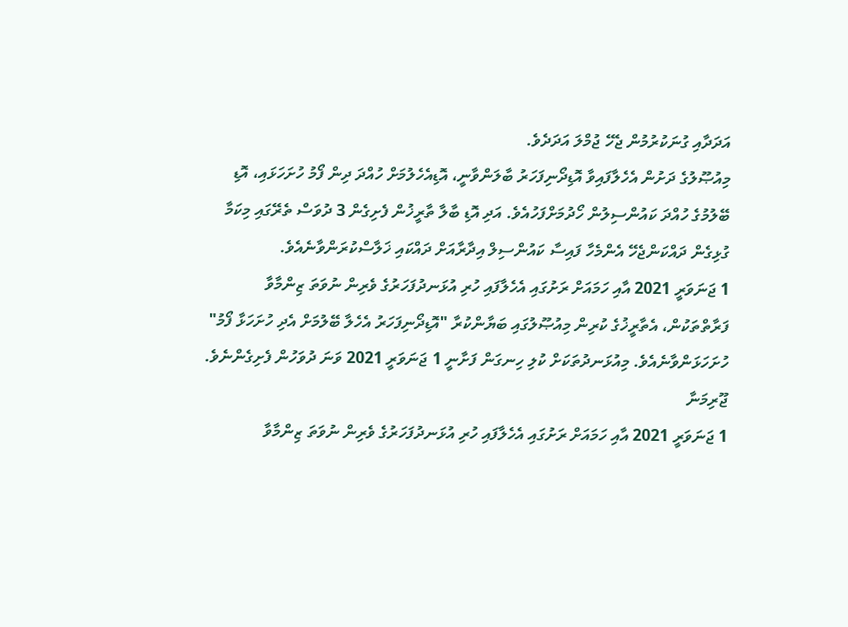އަދަދާއި ގުނަކުރުމުން ޖެހޭ ޖުމްލަ އަދަދެވެ.
މިއުޞޫލުގެ ދަށުން އެހެލާފައިވާ އޮޑިދޯނިފަހަރު ބާލަންވާނީ، އޮޑިއެހެލުމަށް ހުއްދަ ދިން ފޯމު ހުށަހަޅައި، އޮޑި ބޭލުމުގެ ހުއްދަ ކައުންސިލުން ހޯދުމަށްފަހުއެވެ. އަދި އޮޑި ބާލާ ތާރީޚުން ފެށިގެން 3 ދުވަސް ތެރޭގައި މިކަމާ ގުޅިގެން ދައްކަންޖެހޭ އެންމެހާ ފައިސާ ކައުންސިލް އިދާރާއަށް ދައްކައި ޚަލާސްކުރަންވާނެއެވެ.
1 ޖަނަވަރީ 2021 އާއި ހަމައަށް ރަށުގައި އެހެލާފައި ހުރި އުޅަނދުފަހަރުގެ ވެރިން ނުވަތަ ޒިންމާވާ ފަރާތްތަކުން، އެތާރީޚުގެ ކުރިން މިއުޞޫލުގައި ބަޔާންކުރާ "އޮޑިދޯނިފަހަރު އެހެލާ ބޭލުމަށް އެދި ހުށަހަޅާ ފޯމު" ހުށަހަޅަންވާނެއެވެ. މިއުޅަނދުތަކަށް ކުލި ހިނގަން ފަށާނީ 1 ޖަނަވަރީ 2021 ވަނަ ދުވަހުން ފެށިގެންނެވެ.
ޖޫރިމަނާ
1 ޖަނަވަރީ 2021 އާއި ހަމައަށް ރަށުގައި އެހެލާފައި ހުރި އުޅަނދުފަހަރުގެ ވެރިން ނުވަތަ ޒިންމާވާ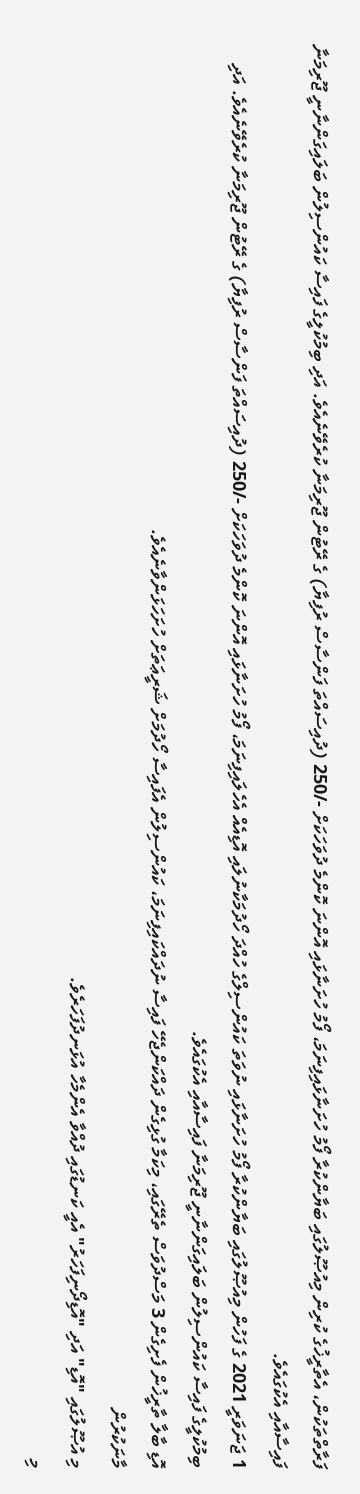ފަރާތްތަކުން، އެތާރީޚުގެ ކުރިން މިއުޞޫލުގައި ބަޔާންކުރާ ފޯމު ހުށަނާޅައިފިނަމަ، ފޯމު ހުށަނާޅައި އޮންނަ ކޮންމެ ދުވަހަކަށް -/250 (ދުއިސައްތަ ފަންސާސް ރުފިޔާ) ގެ ރޭޓުން ޖޫރިމަނާ ކުރެވޭނެއެވެ. އަދި ބިމުކުލީގެ ފައިސާ ކައުންސިލުން ބަލައިގަންނާނީ ޖޫރިމަނާ ފައިސާއާއި އެކުގައެވެ.
1 ޖަނަވަރީ 2021 ގެ ފަހުން މިއުޞޫލުގައި ބަޔާންކުރާ ފޯމު ހުށަނާޅައި ނުވަތަ ކައުންސިލްގެ ހުއްދަ ހޯދުމަކާނުލައި އޮޑިއެއް އެހެލައިފިނަމަ، ފޯމު ހުށަނާޅައި އޮންނަ ކޮންމެ ދުވަހަކަށް -/250 (ދުއިސައްތަ ފަންސާސް ރުފިޔާ) ގެ ރޭޓުން ޖޫރިމަނާ ކުރެވޭނެއެވެ. އަދި ބިމުކުލީގެ ފައިސާ ކައުންސިލުން ބަލައިގަންނާނީ ޖޫރިމަނާ ފައިސާއާއި އެކުގައެވެ.
އޮޑި ބާލާ ތާރީޚުން ފެށިގެން 3 މަސްދުވަސް ތެރޭގައި، މިކަމާ ގުޅިގެން ދައްކަންޖެހޭ ފައިސާ ނުދައްކައިފިނަމަ، ކައުންސިލުން އެފައިސާ ހޯދުމަށް ޝަރީޢަތަށް ހުށަހަޅަންވާނެއެވެ.
މާނަކުރުން
މި އުޞޫލުގައި "އޮޑި" އަދި "އޮޑިދޯނިފަހަރު" އެއީ ކަނޑުގައި ދުއްވާ އެންމެހާ އުޅަނދުފަހަރެވެ.
މި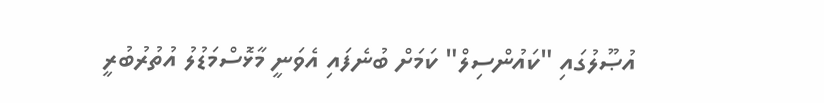އުޞޫލުގައި "ކައުންސިލް" ކަމަށް ބުނެފައި އެވަނީ މާޅޮސްމަޑުލު އުތުރުބުރީ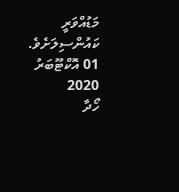މަޑުއްވަރީ ކައުންސިލަށެވެ.
01 އޮކްޓޫބަރު 2020
ހޯދާ